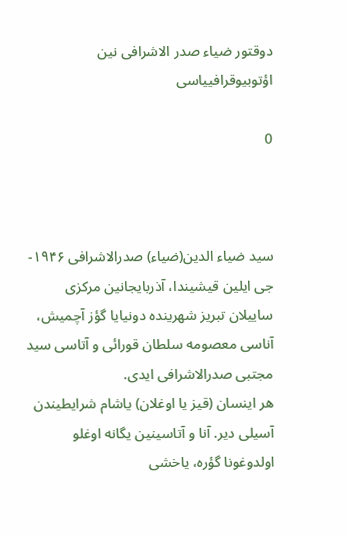دوقتور ضياء صدر الاشرافی نين اؤتوبیوقرافيياسی

0



سيد ضياء الدين(ضياء) صدرالاشرافی ۱۹۴۶-جی ايلين قيشيندا، آذربايجانين مرکزی ساييلان تبريز شهرينده دونيايا گؤز آچميش، آناسی معصومه سلطان قورائی و آتاسی سيد مجتبی صدرالاشرافی ايدی.
هر اينسان (قيز يا اوغلان) ياشام شرايطيندن آسيلی دير. آنا و آتاسينين يگانه اوغلو اولدوغونا گؤره، ياخشی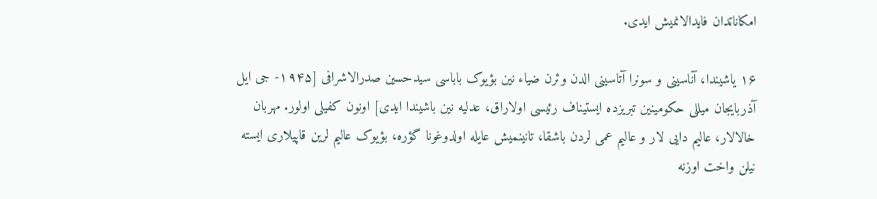امکاناتدان فايدالانميش ايدی.

۱۶ ياشيندا، آناسينی و سونرا آتاسينی الدن وئرن ضياء نين بؤيوک باباسی سيدحسين صدرالاشرافی [۱۹۴۵- جی ايل آذربايجان ميللی حکومینين تبريزده ايستيناف رئيسی اولاراق، عدليه نين باشيندا ايدی] اونون کفيلی اولور. مهربان خالالار، عاليم دايی لار و عاليم عمی لردن باشقا، تانينميش عايله اولدوغونا گؤره، بؤيوک عاليم لرين قاپيلاری ايسته نيلن واخت اوزنه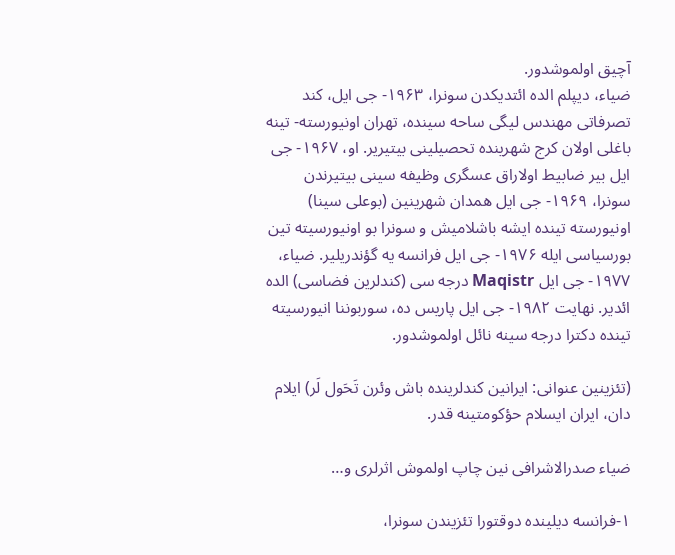آچيق اولموشدور.
ضياء، ديپلم الده ائتديکدن سونرا، ۱۹۶۳- جی ايل، کند تصرفاتی مهندس ليگی ساحه سينده، تهران اونيورسته- تينه باغلی اولان کرج شهرينده تحصيلينی بيتيرير. او، ۱۹۶۷- جی ايل بير ضابيط اولاراق عسگری وظيفه سينی بيتيرندن سونرا، ۱۹۶۹- جی ايل همدان شهرينين (بوعلی سينا) اونيورسته تينده ايشه باشلاميش و سونرا بو اونيورسيته تين بورسياسی ايله ۱۹۷۶- جی ايل فرانسه يه گؤندريلير. ضياء، ۱۹۷۷- جی ايل Maqistr درجه سی (کندلرين فضاسی) الده ائدير. نهايت ۱۹۸۲- جی ايل پاريس ده، سوربوننا انيورسيته تينده دکترا درجه سينه نائل اولموشدور.

(تئزينين عنوانی: ايرانين کندلرينده باش وئرن تَحَول لَر) ايلام دان، ايران ايسلام حؤکومتينه قدر.

ضياء صدرالاشرافی نين چاپ اولموش اثرلری و…

۱-فرانسه ديلينده دوقتورا تئزيندن سونرا،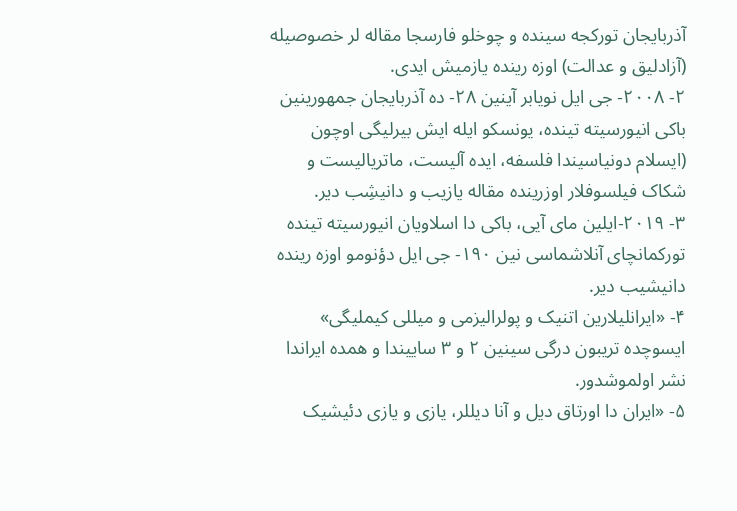آذربايجان تورکجه سينده و چوخلو فارسجا مقاله لر خصوصيله (آزادليق و عدالت) اوزه رينده يازميش ايدی.
۲- ۲۰۰۸- جی ايل نويابر آينين ۲۸- ده آذربايجان جمهورينين باکی انيورسيته تينده، يونسکو ايله ايش بيرليگی اوچون
(ايسلام دونياسيندا فلسفه، ايده آليست، ماترياليست و شکاک فيلسوفلار اوزرينده مقاله يازيب و دانيشِب دير.
۳- ۲۰۱۹-ايلين مای آيی، باکی دا اسلاويان انيورسيته تينده تورکمانچای آنلاشماسی نين ۱۹۰- جی ايل دؤنومو اوزه رينده دانيشيب دير.
۴- «ايرانلیلارين اتنيک و پولراليزمی و ميللی کيمليگی» ايسوچده تريبون درگی سينين ۲ و ۳ ساييندا و همده ايراندا نشر اولموشدور.
۵- «ايران دا اورتاق ديل و آنا ديللر، يازی و يازی دئيشيک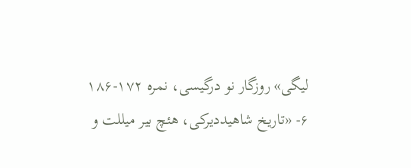ليگی» روزگار نو درگیسی، نمره ۱۷۲-۱۸۶
۶- «تاريخ شاهيدديرکی، هئچ بير ميللت و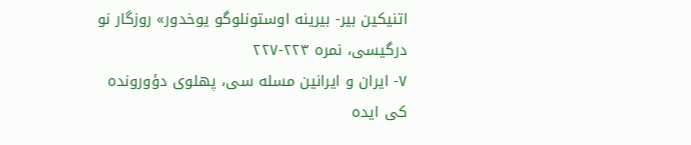اتنيکين بير- بيرينه اوستونلوگو يوخدور» روزگار نو درگيسی، نمره ۲۲۳-۲۲۷
۷- ايران و ايرانين مسله سی، پهلوی دؤورونده کی ايده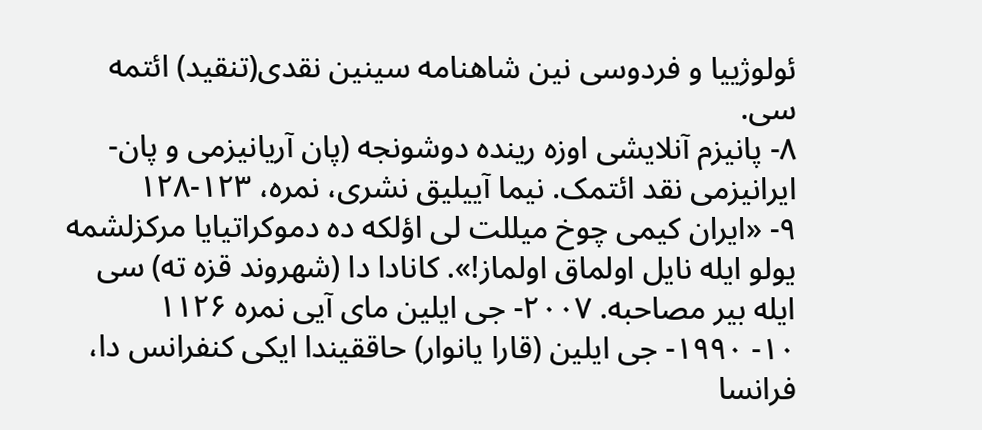ئولوژیيا و فردوسی نين شاهنامه سينين نقدی(تنقيد) ائتمه سی.
۸- پانيزم آنلايشی اوزه رينده دوشونجه (پان آريانيزمی و پان- ايرانيزمی نقد ائتمک. نيما آييليق نشری، نمره، ۱۲۳-۱۲۸
۹- «ايران کيمی چوخ ميللت لی اؤلکه ده دموکراتيايا مرکزلشمه يولو ايله نايل اولماق اولماز!». کانادا دا (شهروند قزه ته) سی ايله بير مصاحبه. ۲۰۰۷- جی ايلين مای آيی نمره ۱۱۲۶
۱۰- ۱۹۹۰- جی ايلين (قارا يانوار) حاققيندا ايکی کنفرانس دا، فرانسا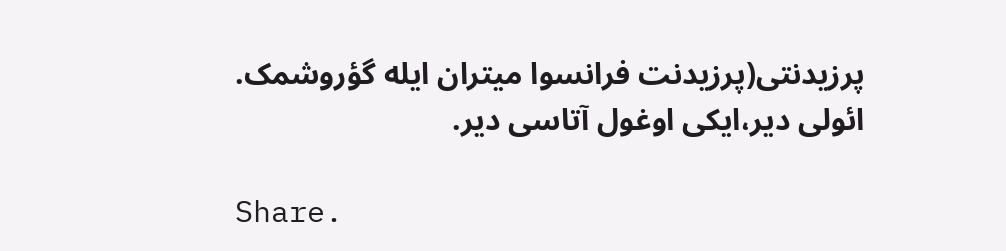پرزيدنتی(پرزيدنت فرانسوا ميتران ايله گؤروشمک.
ائولی دير،ايکی اوغول آتاسی دير.

Share.